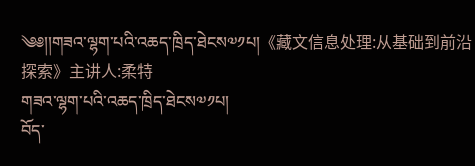༄༅།།གཟའ་ལྷག་པའི་འཆད་ཁྲིད་ཐེངས༧༡པ།《藏文信息处理:从基础到前沿探索》主讲人:柔特
གཟའ་ལྷག་པའི་འཆད་ཁྲིད་ཐེངས༧༡པ།
བོད་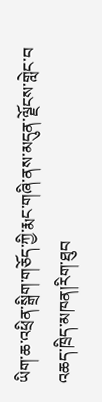ཡིག་ཆ་འཕྲིན་སྒྲིག་གཅོད་ཀྱི་རྨང་གཞི་ནས་མདུན་ལྗོངས་གླེང་བ
འཆད་ཁྲིད་མཁན།རིག་ཐུབ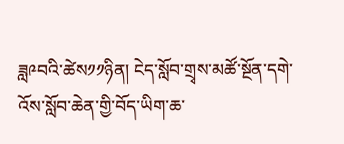ཟླ༩བའི་ཚེས༡༡ཉིན། ངེད་སློབ་གྲྭས་མཚོ་སྔོན་དགེ་འོས་སློབ་ཆེན་གྱི་བོད་ཡིག་ཆ་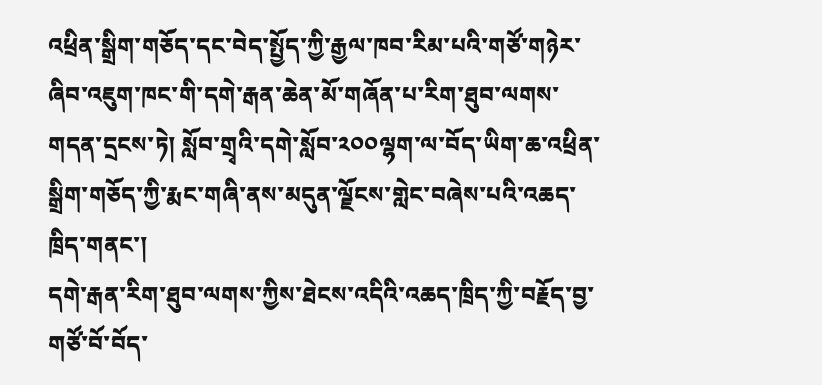འཕྲིན་སྒྲིག་གཅོད་དང་བེད་སྤྱོད་ཀྱི་རྒྱལ་ཁབ་རིམ་པའི་གཙོ་གཉེར་ཞིབ་འཇུག་ཁང་གི་དགེ་རྒན་ཆེན་མོ་གཞོན་པ་རིག་ཐུབ་ལགས་གདན་དྲངས་ཏེ། སློབ་གྲྭའི་དགེ་སློབ་༢༠༠ལྷག་ལ་བོད་ཡིག་ཆ་འཕྲིན་སྒྲིག་གཅོད་ཀྱི་རྨང་གཞི་ནས་མདུན་ལྗོངས་གླེང་བཞེས་པའི་འཆད་ཁྲིད་གནང་།
དགེ་རྒན་རིག་ཐུབ་ལགས་ཀྱིས་ཐེངས་འདིའི་འཆད་ཁྲིད་ཀྱི་བརྗོད་བྱ་གཙོ་བོ་བོད་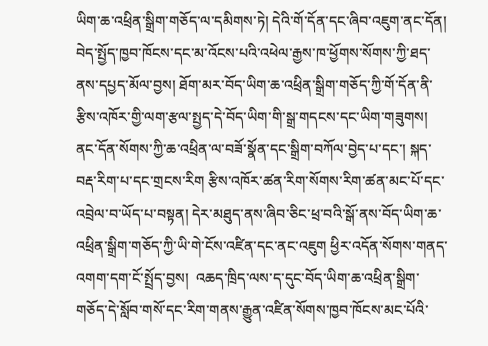ཡིག་ཆ་འཕྲིན་སྒྲིག་གཅོད་ལ་དམིགས་ཏེ། དེའི་གོ་དོན་དང་ཞིབ་འཇུག་ནང་དོན། བེད་སྤྱོད་ཁྱབ་ཁོངས་དང་མ་འོངས་པའི་འཕེལ་རྒྱས་ཁ་ཕྱོགས་སོགས་ཀྱི་ཐད་ནས་དཔྱད་མོལ་བྱས། ཐོག་མར་བོད་ཡིག་ཆ་འཕྲིན་སྒྲིག་གཅོད་ཀྱི་གོ་དོན་ནི་རྩིས་འཁོར་གྱི་ལག་རྩལ་སྤྱད་དེ་བོད་ཡིག་གི་སྒྲ་གདངས་དང་ཡིག་གཟུགས། ནང་དོན་སོགས་ཀྱི་ཆ་འཕྲིན་ལ་བཟོ་སྣོན་དང་སྒྲིག་བཀོལ་བྱེད་པ་དང་། སྐད་བརྡ་རིག་པ་དང་གྲངས་རིག རྩིས་འཁོར་ཚན་རིག་སོགས་རིག་ཚན་མང་པོ་དང་འབྲེལ་བ་ཡོད་པ་བསྟན། དེར་མཐུད་ནས་ཞིབ་ཅིང་ཕྲ་བའི་སྒོ་ནས་བོད་ཡིག་ཆ་འཕྲིན་སྒྲིག་གཅོད་ཀྱི་ཡི་གེ་ངོས་འཛིན་དང་ནང་འཇུག ཕྱིར་འདོན་སོགས་གནད་འགག་དག་ངོ་སྤྲོད་བྱས།  འཆད་ཁྲིད་ལས་ད་དུང་བོད་ཡིག་ཆ་འཕྲིན་སྒྲིག་གཅོད་དེ་སློབ་གསོ་དང་རིག་གནས་རྒྱུན་འཛིན་སོགས་ཁྱབ་ཁོངས་མང་པོའི་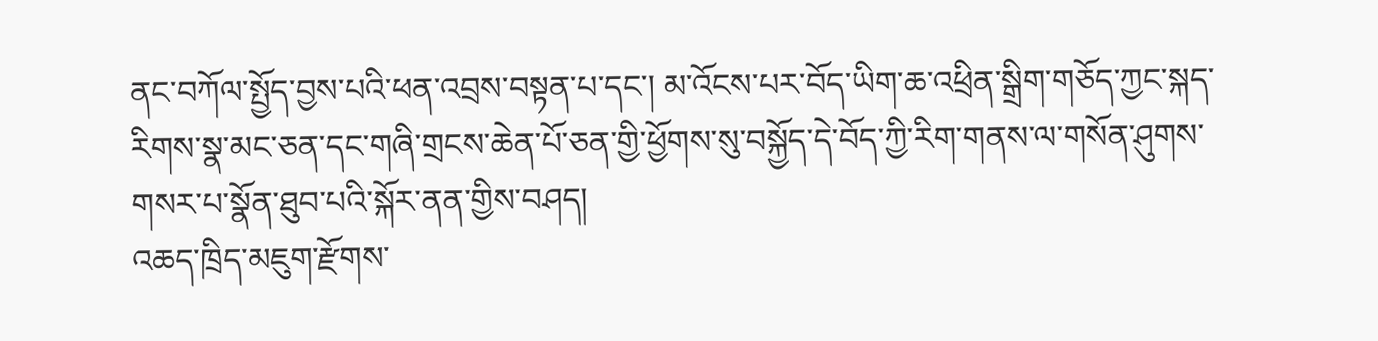ནང་བཀོལ་སྤྱོད་བྱས་པའི་ཕན་འབྲས་བསྟན་པ་དང་། མ་འོངས་པར་བོད་ཡིག་ཆ་འཕྲིན་སྒྲིག་གཅོད་ཀྱང་སྐད་རིགས་སྣ་མང་ཅན་དང་གཞི་གྲངས་ཆེན་པོ་ཅན་གྱི་ཕྱོགས་སུ་བསྐྱོད་དེ་བོད་ཀྱི་རིག་གནས་ལ་གསོན་ཤུགས་གསར་པ་སྣོན་ཐུབ་པའི་སྐོར་ནན་གྱིས་བཤད།
འཆད་ཁྲིད་མཇུག་རྫོགས་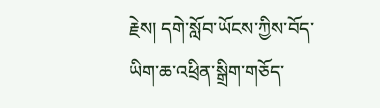རྗེས། དགེ་སློབ་ཡོངས་ཀྱིས་བོད་ཡིག་ཆ་འཕྲིན་སྒྲིག་གཅོད་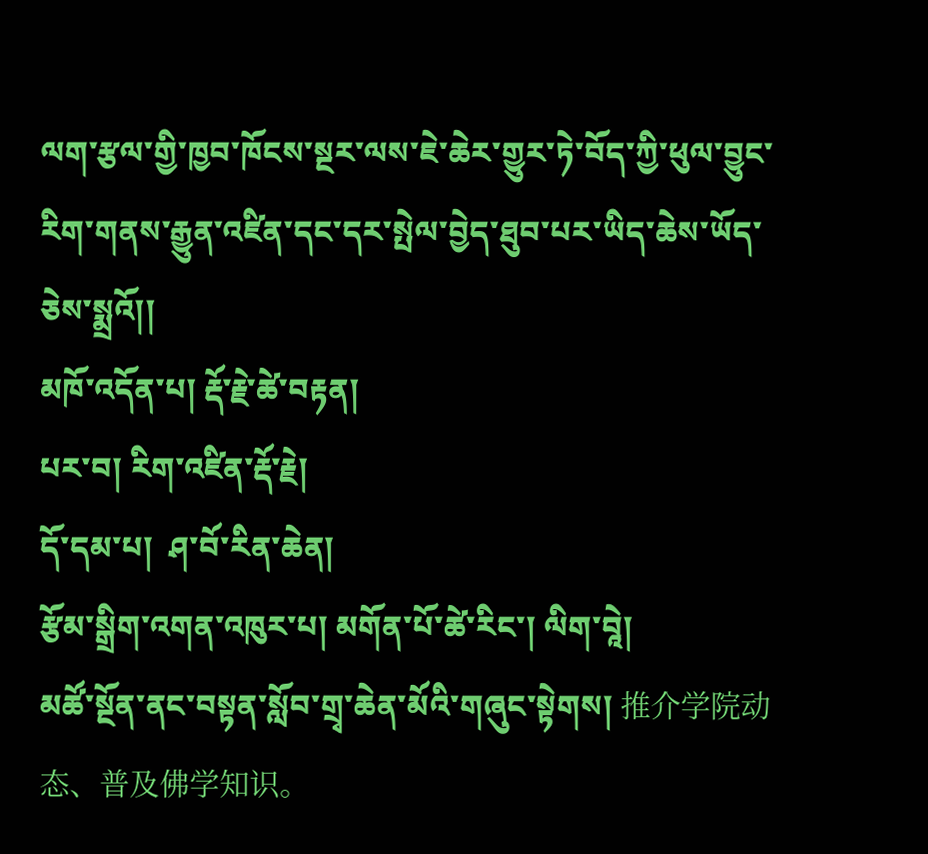ལག་རྩལ་གྱི་ཁྱབ་ཁོངས་སྔར་ལས་ཇེ་ཆེར་གྱུར་ཏེ་བོད་ཀྱི་ཕུལ་བྱུང་རིག་གནས་རྒྱུན་འཛིན་དང་དར་སྤེལ་བྱེད་ཐུབ་པར་ཡིད་ཆེས་ཡོད་ཅེས་སྨྲའོ།།
མཁོ་འདོན་པ། རྡོ་རྗེ་ཚེ་བརྟན།
པར་བ། རིག་འཛིན་རྡོ་རྗེ།
དོ་དམ་པ།  ཤ་བོ་རིན་ཆེན།
རྩོམ་སྒྲིག་འགན་འཁུར་པ། མགོན་པོ་ཚེ་རིང་། ལིག་བཱེ།
མཚོ་སྔོན་ནང་བསྟན་སློབ་གྲྭ་ཆེན་མོའི་གཞུང་སྟེགས། 推介学院动态、普及佛学知识。